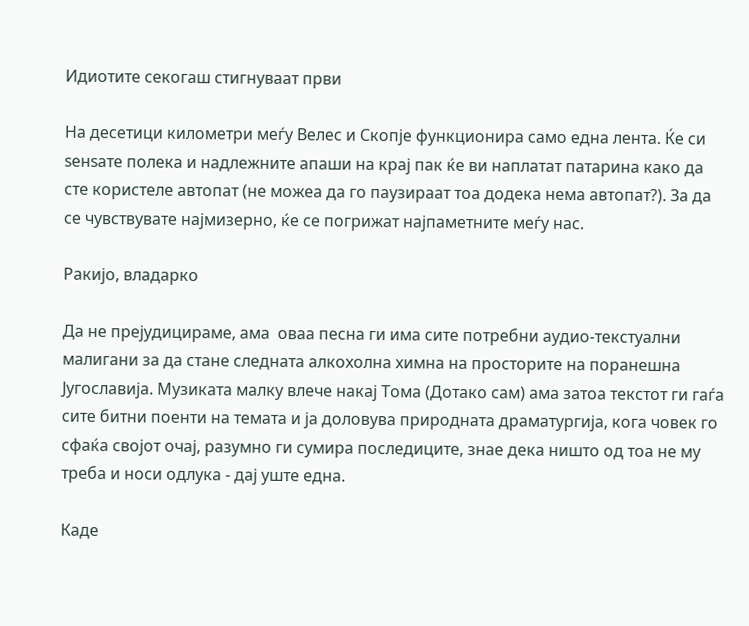Идиотите секогаш стигнуваат први

На десетици километри меѓу Велес и Скопје функционира само една лента. Ќе си ѕенѕате полека и надлежните апаши на крај пак ќе ви наплатат патарина како да сте користеле автопат (не можеа да го паузираат тоа додека нема автопат?). За да се чувствувате најмизерно, ќе се погрижат најпаметните меѓу нас.

Ракијо, владарко

Да не прејудицираме, ама  оваа песна ги има сите потребни аудио-текстуални малигани за да стане следната алкохолна химна на просторите на поранешна Југославија. Музиката малку влече накај Тома (Дотако сам) ама затоа текстот ги гаѓа сите битни поенти на темата и ја доловува природната драматургија, кога човек го сфаќа својот очај, разумно ги сумира последиците, знае дека ништо од тоа не му треба и носи одлука - дај уште една.

Каде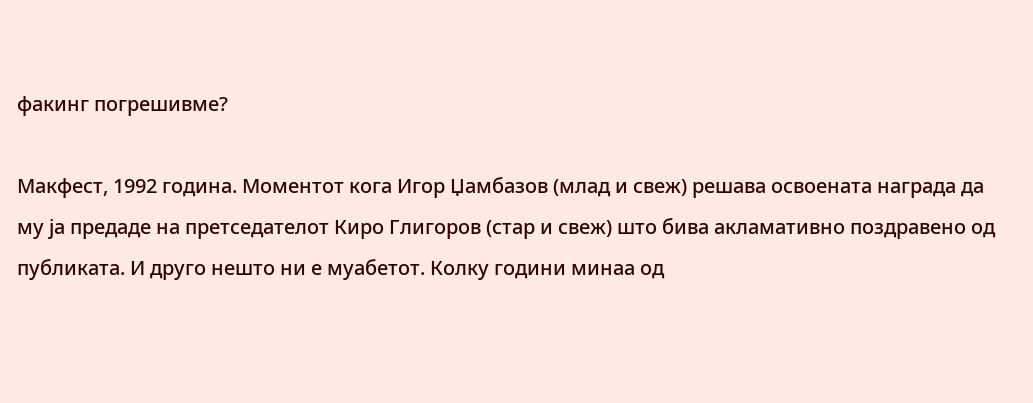факинг погрешивме?

Макфест, 1992 година. Моментот кога Игор Џамбазов (млад и свеж) решава освоената награда да му ја предаде на претседателот Киро Глигоров (стар и свеж) што бива акламативно поздравено од публиката. И друго нешто ни е муабетот. Колку години минаа од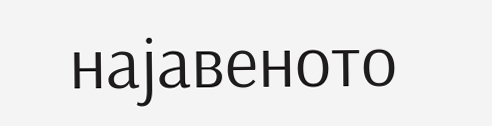најавеното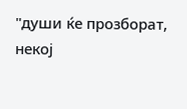"души ќе прозборат, некој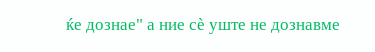ќе дознае" а ние сè уште не дознавме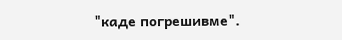"каде погрешивме".